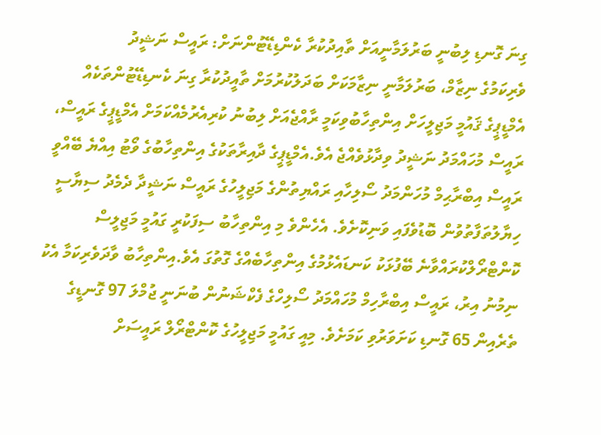ގިނަ ގޮނޑި ލިބުނީ ބަރުލަމާނީއަށް ތާއިދުކުރާ ކެންޑިޑޭޓުންނަށް: ރައީސް ނަޝީދު
ވެރިކަމުގެ ނިޒާމް، ބަރުލަމާނީ ނިޒާމަކަށް ބަދަލުކުރުމަށް ތާއީދުކުރާ ގިނަ ކެނޑިޑޭޓުންތަކެއް އެމްޑީޕީގެ ޤައުމީ މަޖިލީހަށް އިންތިހާބުވިކަމީ ރާއްޖެއަށް ލިބުނު ކުރިއެރުމެއްކަމަށް އެމްޑީޕީގެ ރައީސް، ރައީސް މުހައްމަދު ނަޝީދު ވިދާޅުވެއްޖެ އެވެ.އެމްޑީޕީގެ ދާއިރާތަކުގެ އިންތިހާބުގެ ވޯޓު އިއްޔެ ބޭއްވީ ރައީސް އިބްރާޙިމް މުހަންމަދު ސޯލިހާއި ރައްޔިތުންގެ މަޖިލީހުގެ ރައީސް ނަޝީދާ ދެމެދު ސިޔާސީ ހިޔާލުތަފާތުވުން ބޮޑުވެފައި ވަނިކޮށެވެ. އެހެންވެ މި އިންތިހާބު ސިފަކުރީ ގައުމީ މަޖިލީސް ކޮންޓްރޯލްކުރައްވާނެ ބޭފުޅަކު ކަނޑައެޅުމުގެ އިންތިހާބެއްގެ ގޮތުގަ އެވެ.އިންތިހާބު ވާދަވެރިކަމާ އެކު ނިމުނު އިރު، ރައީސް އިބްރާހިމް މުހައްމަދު ސޯލިހްގެ ފެކްޝަނުން ބުނަނީ ޖުމްލަ 97 ގޮނޑީގެ ތެރެއިން 65 ގޮނޑި ކަށަވަރުވި ކަމަށެވެ. މިއީ ގައުމީ މަޖިލީހުގެ ކޮންޓްރޯލް ރައީސަށް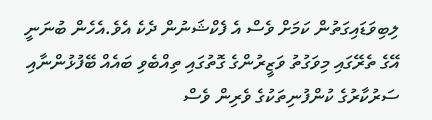ލިބިވަޑައިގަތުން ކަމަށް ވެސް އެ ފެކްޝަނުން ދެކެ އެވެ.އެހެން ބުނަނީ އޭގެ ތެރޭގައި މިވަގުތު ވަޒީރުންގެ ގޮތުގައި ތިއްބެވި ބައެއް ބޭފުޅުންނާއި ސަރުކާރުގެ ކުންފުނިތަކުގެ ވެރިން ވެސް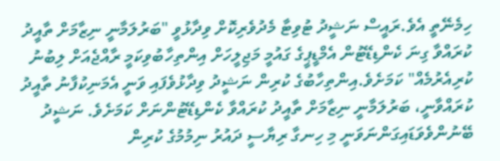ހިމެނޭތީ އެވެ.ރައީސް ނަޝީދު ޓުވިޓާ މެދުވެރިކޮށް ވިދާޅުވީ "ބަރުލަމާނީ ނިޒާމަށް ތާއީދު ކުރައްވާ ގިނަ ކެންޑިޑޭޓުން އެމްޑީޕީގެ ގައުމީ މަޖިލީހަށް އިންތިހާބުވިކަމީ ރާއްޖެއަށް ލިބުނު ކުރިއެރުމެއް" ކަމަށެވެ.އިންތިހާބުގެ ކުރިން ނަޝީދު ވިދާޅުވެފައި ވަނީ އެމަނިކުފާނު ތާއީދު ކުރައްވާނީ، ބަރުލަމާނީ ނިޒާމަށް ތާއީދު ކުރައްވާ ކެންޑިޑޭޓުންނަށް ކަމަށެވެ. ނަޝީދު ބޭނުންވެވަޑައިގަންނަވަނީ މި ހިނގާ ރިޔާސީ ދައުރު ނިމުމުގެ ކުރިން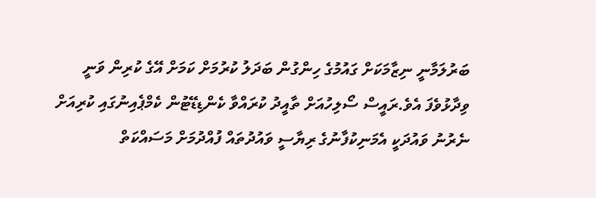ބަރުލަމާނީ ނިޒާމަކަށް ގައުމުގެ ހިންގުން ބަދަލު ކުރުމަށް ކަމަށް އޭގެ ކުރިން ވަނީ ވިދާޅުވެފަ އެވެ.ރައީސް ސޯލިހުއަށް ތާއީދު ކުރައްވާ ކެންޑިޑޭޓުން ކެމްޕެއިނުގައި ކުރިއަށް ނެރުނު ވައުދަކީ އެމަނިކުފާނުގެ ރިޔާސީ ވައުދުތައް ފުއްދުމަށް މަސައްކަތް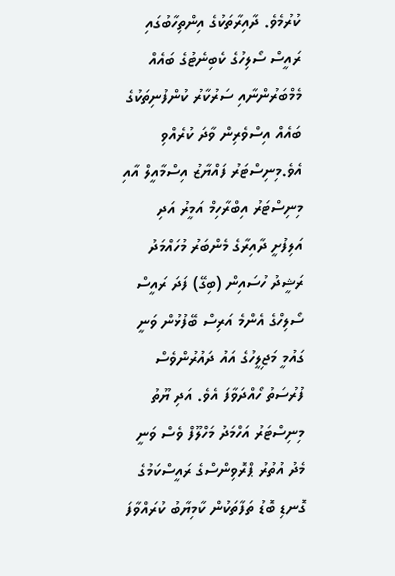ކުރުމެވެ. ދާއިރާތަކުގެ އިންތިހާބުގައި ރައީސް ސޯލިހުގެ ކެބިނެޓުގެ ބައެއް މެމްބަރުންނާއި ސަރުކާރު ކުންފުނިތަކުގެ ބައެއް އިސްވެރިން ވާދަ ކުރެއްވި އެވެ.މިނިސްޓަރު ފައްޔާޒު އިސްމާއީލް އާއި މިނިސްޓަރު އިބްރާހިމް އަމީރު އަދި އަލިފުށީ ދާއިރާގެ މެންބަރު މުހައްމަދު ރަޝީދު ހުސައިން (ބިގޭ) ފަދަ ރައީސް ސޯލިހްގެ އެންމެ އަރިސް ބޭފުޅުން ވަނީ ގައުމީ މަޖިލީހުގެ އައު ދައުރުންވެސް ފުރުސަތު ހޯއްދަވާފަ އެވެ. އަދި ޔޫތު މިނިސްޓަރު އަހްމަދު މަހްލޫފް ވެސް ވަނީ މެދު އުތުރު ޕްރޮވިންސްގެ ރައީސްކަމުގެ ގޮނޑި ބޮޑު ތަފާތަކުން ކާމިޔާބު ކުރައްވާފަ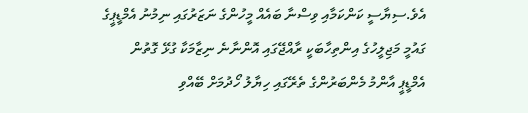އެވެ.ސިޔާސީ ކަންކަމާއި ވިސްނާ ބައެއް މީހުންގެ ނަޒަރުގައި ނިމުނު އެމްޑީޕީގެ ގައުމީ މަޖިލީހުގެ އިންތިހާބަކީ ރާއްޖޭގައި އޮންނާނެ ނިޒާމަކާ ގުޅޭ ގޮތުން އެމްޑީޕީ އާންމު މެންބަރުންގެ ތެރޭގައި ހިޔާލު ހޯދުމަށް ބޭއްވި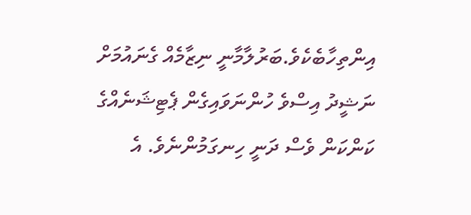އިންތިހާބެކެވެ.ބަރުލާމާނީ ނިޒާމެއް ގެނައުމަށް ނަޝީދު އިސްވެ ހުންނަވައިގެން ޕެޓިޝަނެއްގެ ކަންކަން ވެސް ދަނީ ހިނގަމުންނެވެ. އެ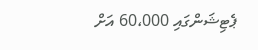ޕެޓިޝަންގައި 60،000 އަށް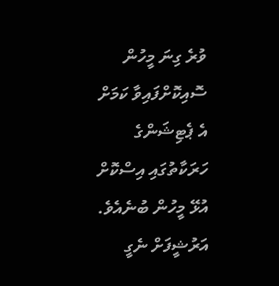ވުރެ ގިނަ މީހުން ސޮއިކޮށްފައިވާ ކަމަށް އެ ޕެޓިޝަންގެ ހަރަކާތުގައި އިސްކޮށް އުޅޭ މީހުން ބުނެއެވެ.
އަރުޝީފަށް ނެގީ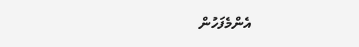އެންމެފަހުން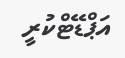އަޕްޑޭޓްކުރީ